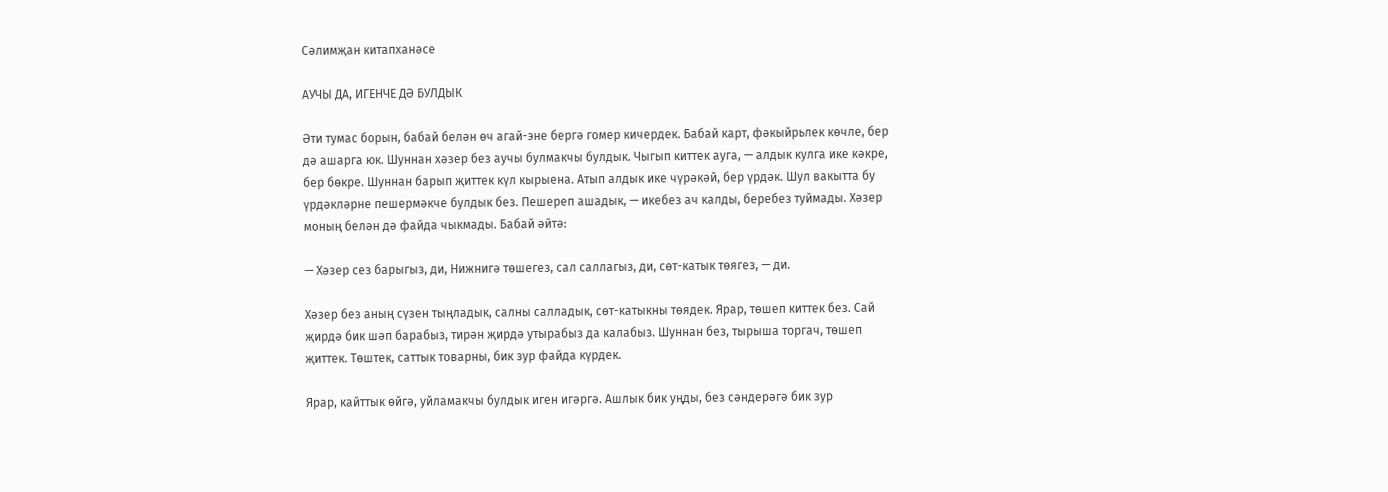Сәлимҗан китапханәсе

АУЧЫ ДА, ИГЕНЧЕ ДӘ БУЛДЫК

Әти тумас борын, бабай белән өч агай-эне бергә гомер кичердек. Бабай карт, фәкыйрьлек көчле, бер дә ашарга юк. Шуннан хәзер без аучы булмакчы булдык. Чыгып киттек ауга, — алдык кулга ике кәкре, бер бөкре. Шуннан барып җиттек күл кырыена. Атып алдык ике чүрәкәй, бер үрдәк. Шул вакытта бу үрдәкләрне пешермәкче булдык без. Пешереп ашадык, — икебез ач калды, беребез туймады. Хәзер моның белән дә файда чыкмады. Бабай әйтә:

— Хәзер сез барыгыз, ди, Нижнигә төшегез, сал саллагыз, ди, сөт-катык төягез, — ди.

Хәзер без аның сүзен тыңладык, салны салладык, сөт-катыкны төядек. Ярар, төшеп киттек без. Сай җирдә бик шәп барабыз, тирән җирдә утырабыз да калабыз. Шуннан без, тырыша торгач, төшеп җиттек. Төштек, саттык товарны, бик зур файда күрдек.

Ярар, кайттык өйгә, уйламакчы булдык иген игәргә. Ашлык бик уңды, без сәндерәгә бик зур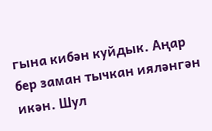гына кибән куйдык. Аңар бер заман тычкан ияләнгән икән. Шул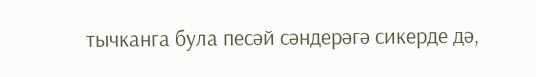тычканга була песәй сәндерәгә сикерде дә,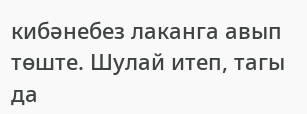кибәнебез лаканга авып төште. Шулай итеп, тагы да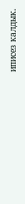иписез калдык.